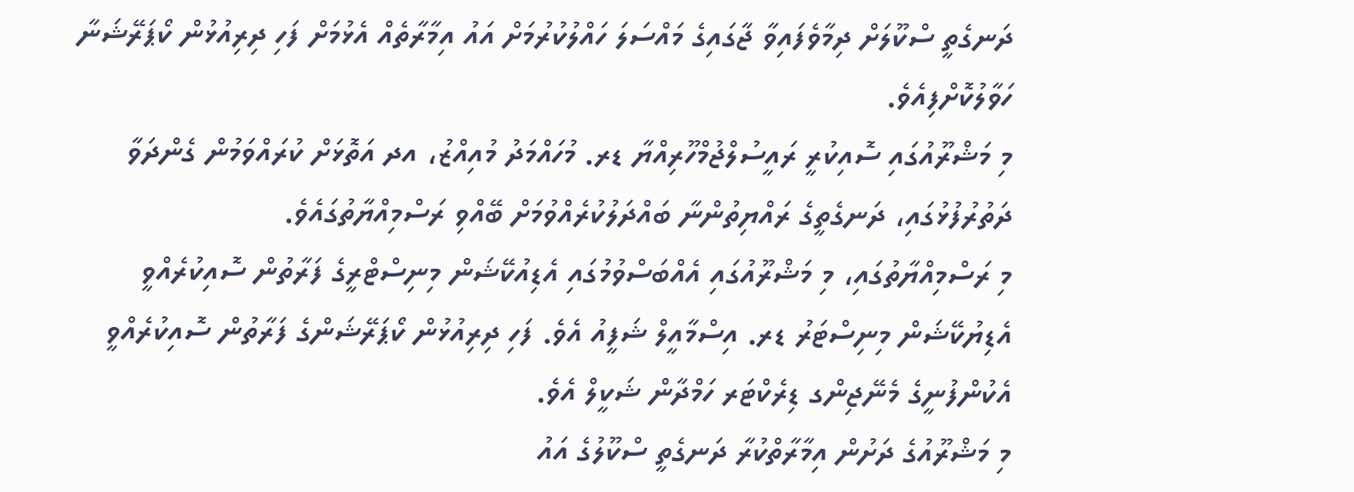ދަނގެތީ ސްކޫލަށް ދިމާވެފައިވާ ޖާގައިގެ މައްސަލަ ހައްލުކުރުމަށް އައު އިމާރާތެއް އެޅުމަށް ފަހި ދިރިއުޅުން ކޯޕަރޭޝަނާ ހަވާލުކޮށްފިއެވެ.
މި މަޝްރޫއުގައި ސޮއިކުރީ ރައީސުލްޖުމްހޫރިއްޔާ ޑރ. މުހައްމަދު މުއިއްޒު، އދ އަތޮޅަށް ކުރައްވަމުން ގެންދަވާ ދަތުރުފުޅުގައި، ދަނގެތީގެ ރައްޔިތުންނާ ބައްދަލުކުރެއްވުމަށް ބޭއްވި ރަސްމިއްޔާތުގައެވެ.
މި ރަސްމިއްޔާތުގައި، މި މަޝްރޫއުގައި އެއްބަސްވުމުގައި އެޑިއުކޭޝަން މިނިސްޓްރީގެ ފަރާތުން ސޮއިކުރެއްވީ އެޑިޔުކޭޝަން މިނިސްޓަރު ޑރ. އިސްމާއީލް ޝަފީއު އެވެ. ފަހި ދިރިއުޅުން ކޯޕަރޭޝަންގެ ފަރާތުން ސޮއިކުރެއްވީ އެކުންފުނީގެ މެނޭޖިންގ ޑިރެކްޓަރ ހަމްދާން ޝަކީލް އެވެ.
މި މަޝްރޫއުގެ ދަށުން އިމާރާތްކުރާ ދަނގެތީ ސްކޫލުގެ އައު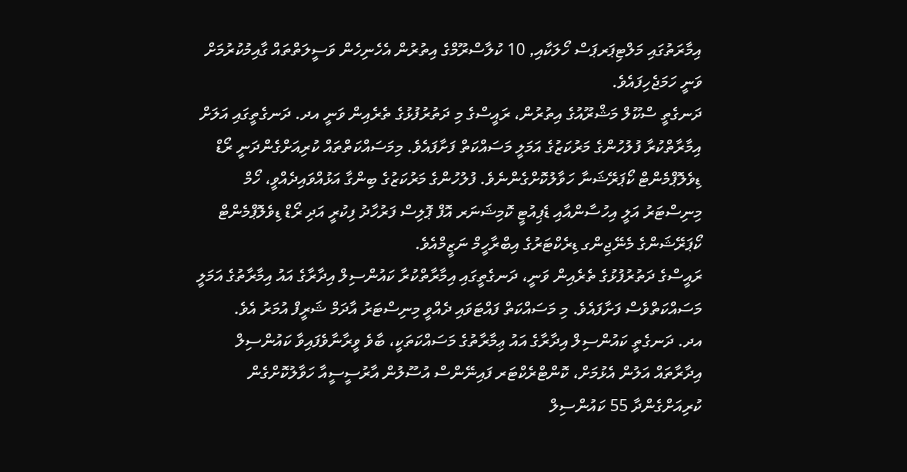އިމާރަތުގައި މަލްޓިޕަރޕަސް ހޯލަކާއި, 10 ކުލާސްރޫމްގެ އިތުރުން އެހެނިހެން ވަސީލަތްތައް ގާއިމުކުރުމަށް ވަނީ ހަމަޖެހިފައެވެ.
ދަނގެތީ ސްކޫލް މަޝްރޫއުގެ އިތުރުން، ރައީސްގެ މި ދަތުރުފުޅުގެ ތެރެއިން ވަނީ އދ. ދަނގެތީގައި އަލަށް އިމާރާތްކުރާ ފުލުހުންގެ މަރުކަޒުގެ އަމަލީ މަސައްކަތް ފަށާފައެވެ. މިމަސައްކަތްތައް ކުރިއަށްގެންދަނީ ރޯޑް ޑިވެލޮޕްމެންޓް ކޯޕަރޭޝަނާ ހަވާލުކޮށްގެންނެވެ. ފުލުހުންގެ މަރުކަޒުގެ ބިންގާ އަޅުއްވައިދެއްވީ، ހޯމް މިނިސްޓަރު އަލީ އިހުސާންއާއި ޑެޕިއުޓީ ކޮމިޝަނަރ އޮފް ޕޮލިސް ފަރުހާދު ފިކުރީ އަދި ރޯޑް ޑިވެލޮޕްމެންޓް ކޯޕަރޭޝަންގެ މެނޭޖިންގ ޑިރެކްޓަރުގެ އިބްރާހީމް ނަޒީމްއެވެ.
ރައީސްގެ ދަތުރުފުޅުގެ ތެރެއިން ވަނީ، ދަނގެތީގައި އިމާރާތްކުރާ ކައުންސިލް އިދާރާގެ އައު އިމާރާތުގެ އަމަލީ މަސައްކަތްވެސް ފަށާފައެވެ. މި މަސައްކަތް ފައްޓަވައި ދެއްވީ މިނިސްޓަރު އާދަމް ޝަރީފް އުމަރު އެވެ.
އދ. ދަނގެތީ ކައުންސިލް އިދާރާގެ އައު ޢިމާރާތުގެ މަސައްކަތަކީ، ބާވެ ވީރާނާވެފައިވާ ކައުންސިލް އިދާރާތައް އަލުން އެޅުމަށް، ކޮންޓްރެކްޓަރ ފައިނޭންސް އުސޫލުން އާރުސީސީއާ ހަވާލުކޮށްގެން ކުރިއަށްގެންދާ 55 ކައުންސިލް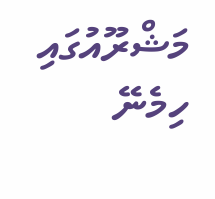މަޝްރޫއުގައި ހިމެނޭ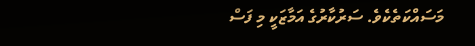މަސައްކަތެކެވެ. ސަރުކާރުގެ އަމާޒަކީ މި ފަސް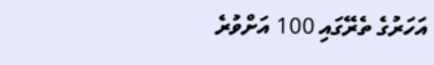އަހަރުގެ ތެރޭގައި 100 އަށްވުރެ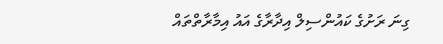ގިނަ ރަށުގެ ކައުންސިލް އިދާރާގެ އައު އިމާރާތްތައް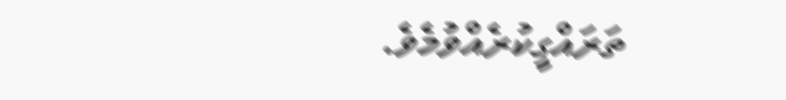ތަރައްގީކުރެއްވުމެވެ.